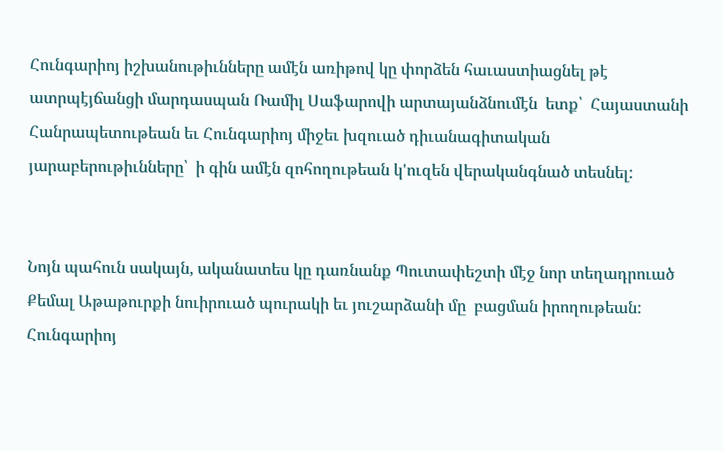Հունգարիոյ իշխանութիւնները ամէն առիթով կը փորձեն հաւաստիացնել թէ ատրպէյճանցի մարդասպան Ռամիլ Սաֆարովի արտայանձնումէն  ետք՝  Հայաստանի Հանրապետութեան եւ Հունգարիոյ միջեւ խզուած դիւանագիտական յարաբերութիւնները՝  ի գին ամէն զոհողութեան կ'ուզեն վերականգնած տեսնել:


Նոյն պահուն սակայն, ականատես կը դառնանք Պուտափեշտի մէջ նոր տեղադրուած Քեմալ Աթաթուրքի նուիրուած պուրակի եւ յուշարձանի մը  բացման իրողութեան:
Հունգարիոյ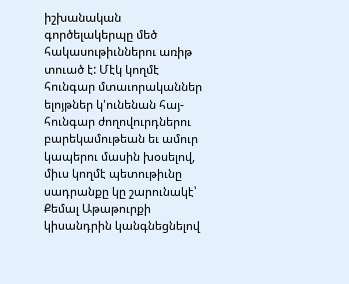իշխանական գործելակերպը մեծ հակասութիւններու առիթ տուած է: Մէկ կողմէ հունգար մտաւորականներ ելոյթներ կ'ունենան հայ-հունգար ժողովուրդներու բարեկամութեան եւ ամուր կապերու մասին խօսելով, միւս կողմէ պետութիւնը սադրանքը կը շարունակէ՝ Քեմալ Աթաթուրքի կիսանդրին կանգնեցնելով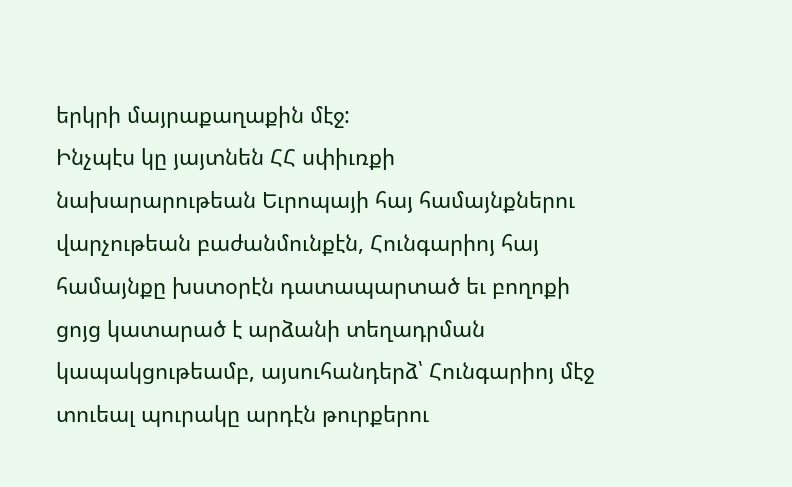երկրի մայրաքաղաքին մէջ:
Ինչպէս կը յայտնեն ՀՀ սփիւռքի նախարարութեան Եւրոպայի հայ համայնքներու վարչութեան բաժանմունքէն, Հունգարիոյ հայ համայնքը խստօրէն դատապարտած եւ բողոքի ցոյց կատարած է արձանի տեղադրման կապակցութեամբ, այսուհանդերձ՝ Հունգարիոյ մէջ տուեալ պուրակը արդէն թուրքերու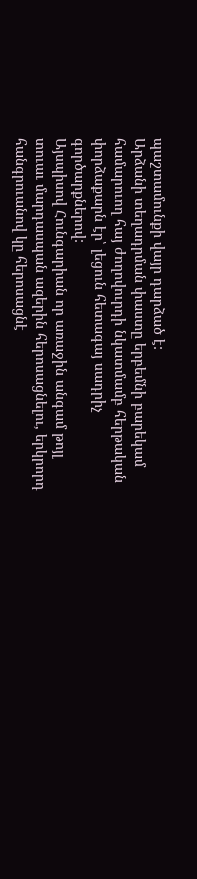պաշտամունքի վայր դարձած է:
Արձանի տեղադրման փաստը երբեմնի բարեկամ համարուող հայ ժողովուրդի նկատմամբ հերթական փորձաքարն էր՝ լեցուն հետագայ սադրիչ գործարքներով:
Այսպիսով Հունգարիան որ առաջին անգամ թոյլ տուաւ մարդասպան ազերին հերոսացնելու, երկրորդ հանգրուանով կը հերոսացնէ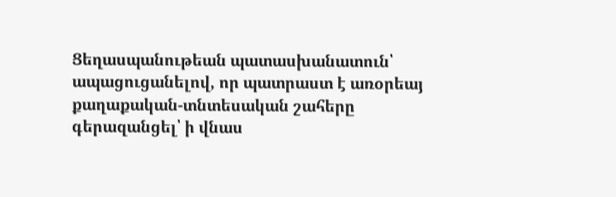Ցեղասպանութեան պատասխանատուն՝ ապացուցանելով, որ պատրաստ է առօրեայ քաղաքական-տնտեսական շահերը գերազանցել՝ ի վնաս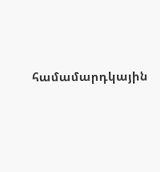համամարդկային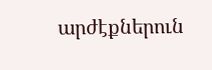արժէքներուն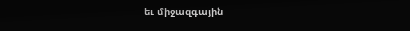եւ միջազգային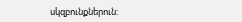սկզբունքներուն: